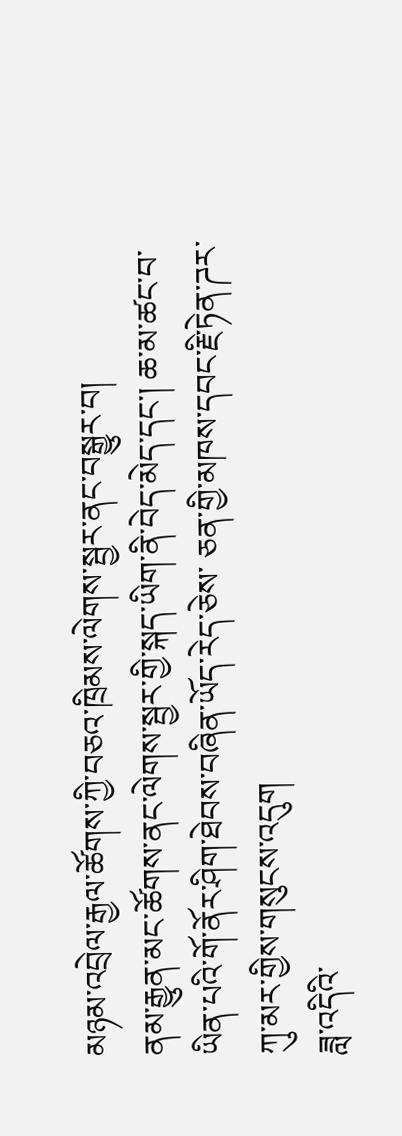མཉམ་འབྲེལ་རྒྱལ་ཚོགས་ཀྱི་བཅའ་ཁྲིམས་ལེགས་སྦྱར་ནང་བསྒྱུར་བ།
ནམ་རྒྱུན་མང་ཚོགས་ནང་ལེགས་སྦྱར་གྱི་སྐད་ཡིག་ནི་བེད་མེད་དང་། ཆ་མ་ཚང་བ་ཡིན་པའི་གོ་ནོར་ཤིག་ཐེབས་བཞིན་ཡོད་རེད་ཅེས་ ཅན་གྱི་མཁས་དབང་རྗི་ཏེན་ཌར་ ཀུ་མར་གྱིས་གསུངས་འདུག
ཟླ་འདིའི་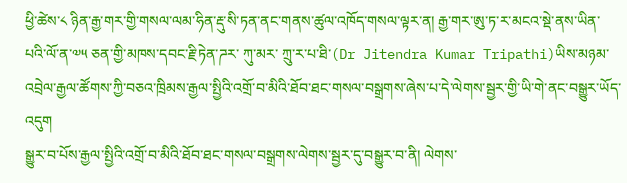ཕྱི་ཚེས་༨ ཉིན་རྒྱ་གར་གྱི་གསལ་ལམ་ཧིན་རྡུ་སི་ཏན་ནང་གནས་ཚུལ་འཁོད་གསལ་ལྟར་ན། རྒྱ་གར་ཨུ་ཏ་ར་མངའ་སྡེ་ནས་ཡིན་པའི་ལོ་ན་༧༥ ཅན་གྱི་མཁས་དབང་རྗི་ཏེན་ཌར་ ཀུ་མར་ ཀྲུ་ར་པ་ཐི་(Dr Jitendra Kumar Tripathi)ཡིས་མཉམ་འབྲེལ་རྒྱལ་ཚོགས་ཀྱི་བཅའ་ཁྲིམས་རྒྱལ་སྤྱིའི་འགྲོ་བ་མིའི་ཐོབ་ཐང་གསལ་བསྒྲགས་ཞེས་པ་དེ་ལེགས་སྦྱར་གྱི་ཡི་གེ་ནང་བསྒྱུར་ཡོད་འདུག
སྒྱུར་བ་པོས་རྒྱལ་སྤྱིའི་འགྲོ་བ་མིའི་ཐོབ་ཐང་གསལ་བསྒྲགས་ལེགས་སྦྱར་དུ་བསྒྱུར་བ་ནི། ལེགས་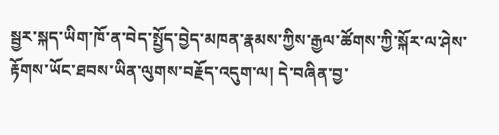སྦྱར་སྐད་ཡིག་ཁོ་ན་བེད་སྤྱོད་བྱེད་མཁན་རྣམས་ཀྱིས་རྒྱལ་ཚོགས་ཀྱི་སྐོར་ལ་ཤེས་རྟོགས་ཡོང་ཐབས་ཡིན་ལུགས་བརྗོད་འདུག་ལ། དེ་བཞིན་བྱ་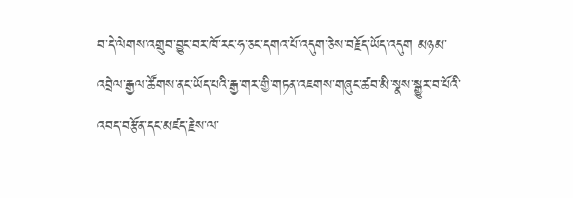བ་དེ་ལེགས་འགྲུབ་བྱུང་བར་ཁོ་རང་ཧ་ཅང་དགའ་པོ་འདུག་ཅེས་བརྗོད་ཡོད་འདུག མཉམ་འབྲེལ་རྒྱལ་ཚོགས་ནང་ཡོད་པའི་རྒྱ་གར་གྱི་གཏན་འཇགས་གཞུང་ཚབ་མི་སྣས་སྒྱུར་བ་པོའི་འབད་བརྩོན་དང་མཛད་རྗེས་ལ་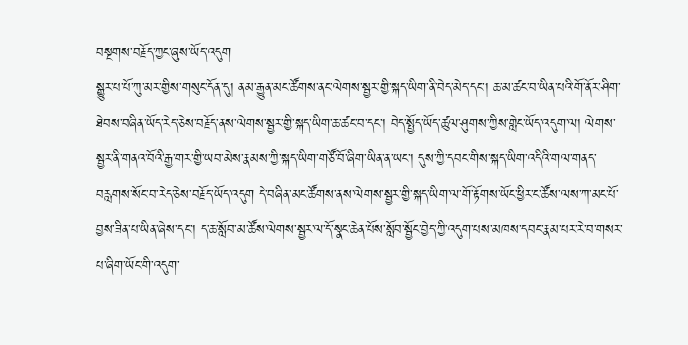བསྔགས་བརྗོད་ཀྱང་ཞུས་ཡོད་འདུག
སྒྱུར་པ་པོ་ཀུ་མར་གྱིས་གསུང་དོན་དུ། ནམ་རྒྱུན་མང་ཚོགས་ནང་ལེགས་སྦྱར་གྱི་སྐད་ཡིག་ནི་བེད་མེད་དང་། ཆ་མ་ཚང་བ་ཡིན་པའི་གོ་ནོར་ཤིག་ཐེབས་བཞིན་ཡོད་རེད་ཅེས་བརྗོད་ནས་ལེགས་སྦྱར་གྱི་སྐད་ཡིག་ཆ་ཚང་བ་དང་། བེད་སྤྱོད་ཡོད་ཚུལ་ཤུགས་ཀྱིས་གླེང་ཡོད་འདུག་ལ། ལེགས་སྦྱར་ནི་གནའ་བོའི་རྒྱ་གར་གྱི་ཡབ་མེས་རྣམས་ཀྱི་སྐད་ཡིག་གཙོ་བོ་ཞིག་ཡིན་ན་ཡང་། དུས་ཀྱི་དབང་གིས་སྐད་ཡིག་འདིའི་གལ་གནད་བརླགས་སོང་བ་རེད་ཅེས་བརྗོད་ཡོད་འདུག དེ་བཞིན་མང་ཚོགས་ནས་ལེགས་སྦྱར་གྱི་སྐད་ཡིག་ལ་གོ་རྟོགས་ཡོང་ཕྱིར་ང་ཚོས་ལས་ཀ་མང་པོ་བྱས་ཟིན་པ་ཡིན་ཞེས་དང་། ད་ཆ་སློབ་མ་ཚོས་ལེགས་སྦྱར་ལ་དོ་སྣང་ཆེན་པོས་སློབ་སྦྱོང་བྱེད་ཀྱི་འདུག་པས་མཁས་དབང་རྣམ་པར་རེ་བ་གསར་པ་ཞིག་ཡོང་གི་འདུག་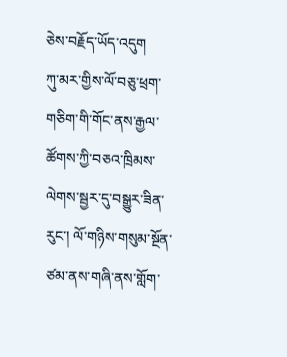ཅེས་བརྗོད་ཡོད་འདུག
ཀུ་མར་གྱིས་ལོ་བཅུ་ཕྲག་གཅིག་གི་གོང་ནས་རྒྱལ་ཚོགས་ཀྱི་བཅའ་ཁྲིམས་ལེགས་སྦྱར་དུ་བསྒྱུར་ཟིན་རུང་། ལོ་གཉིས་གསུམ་སྔོན་ཙམ་ནས་གཞི་ནས་གློག་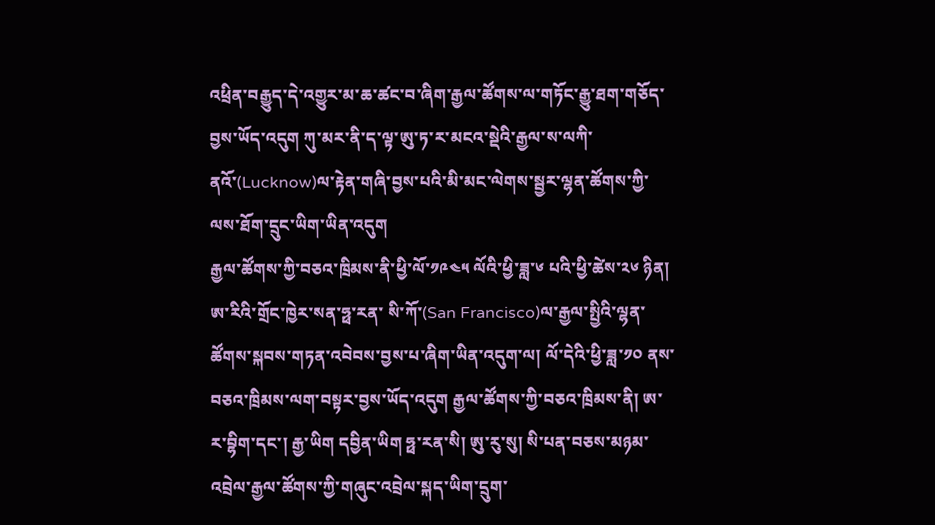འཕྲིན་བརྒྱུད་དེ་འགྱུར་མ་ཆ་ཚང་བ་ཞིག་རྒྱལ་ཚོགས་ལ་གཏོང་རྒྱུ་ཐག་གཅོད་བྱས་ཡོད་འདུག ཀུ་མར་ནི་ད་ལྟ་ཨུ་ཏ་ར་མངའ་སྡེའི་རྒྱལ་ས་ལཀི་ནའོ་(Lucknow)ལ་རྟེན་གཞི་བྱས་པའི་མི་མང་ལེགས་སྦྱར་ལྷན་ཚོགས་ཀྱི་ལས་ཐོག་དྲུང་ཡིག་ཡིན་འདུག
རྒྱལ་ཚོགས་ཀྱི་བཅའ་ཁྲིམས་ནི་ཕྱི་ལོ་༡༩༤༥ ལོའི་ཕྱི་ཟླ་༦ པའི་ཕྱི་ཚེས་༢༦ ཉིན། ཨ་རིའི་གྲོང་ཁྱེར་སན་ཧྥ་རན་ སི་ཀོ་(San Francisco)ལ་རྒྱལ་སྤྱིའི་ལྷན་ཚོགས་སྐབས་གཏན་འབེབས་བྱས་པ་ཞིག་ཡིན་འདུག་ལ། ལོ་དེའི་ཕྱི་ཟླ་༡༠ ནས་བཅའ་ཁྲིམས་ལག་བསྟར་བྱས་ཡོད་འདུག རྒྱལ་ཚོགས་ཀྱི་བཅའ་ཁྲིམས་ནི། ཨ་ར་བྷིག་དང་། རྒྱ་ཡིག དབྱིན་ཡིག ཧྥ་རན་སི། ཨུ་རུ་སུ། སི་པན་བཅས་མཉམ་འབྲེལ་རྒྱལ་ཚོགས་ཀྱི་གཞུང་འབྲེལ་སྐད་ཡིག་དྲུག་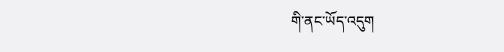གི་ནང་ཡོད་འདུག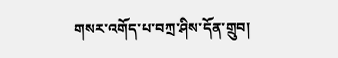གསར་འགོད་པ་བཀྲ་ཤིས་དོན་གྲུབ།